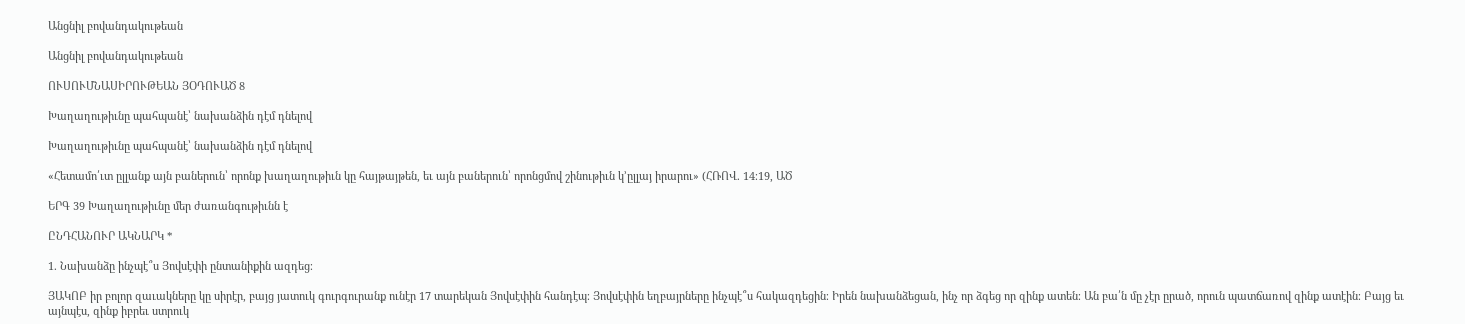Անցնիլ բովանդակութեան

Անցնիլ բովանդակութեան

ՈՒՍՈՒՄՆԱՍԻՐՈՒԹԵԱՆ ՅՕԴՈՒԱԾ 8

Խաղաղութիւնը պահպանէ՝ նախանձին դէմ դնելով

Խաղաղութիւնը պահպանէ՝ նախանձին դէմ դնելով

«Հետամո՛ւտ ըլլանք այն բաներուն՝ որոնք խաղաղութիւն կը հայթայթեն, եւ այն բաներուն՝ որոնցմով շինութիւն կ’ըլլայ իրարու» (ՀՌՈՎ. 14։19, ԱԾ

ԵՐԳ 39 Խաղաղութիւնը մեր ժառանգութիւնն է

ԸՆԴՀԱՆՈՒՐ ԱԿՆԱՐԿ *

1. Նախանձը ինչպէ՞ս Յովսէփի ընտանիքին ազդեց։

ՅԱԿՈԲ իր բոլոր զաւակները կը սիրէր, բայց յատուկ գուրգուրանք ունէր 17 տարեկան Յովսէփին հանդէպ։ Յովսէփին եղբայրները ինչպէ՞ս հակազդեցին։ Իրեն նախանձեցան, ինչ որ ձգեց որ զինք ատեն։ Ան բա՛ն մը չէր ըրած, որուն պատճառով զինք ատէին։ Բայց եւ այնպէս, զինք իբրեւ ստրուկ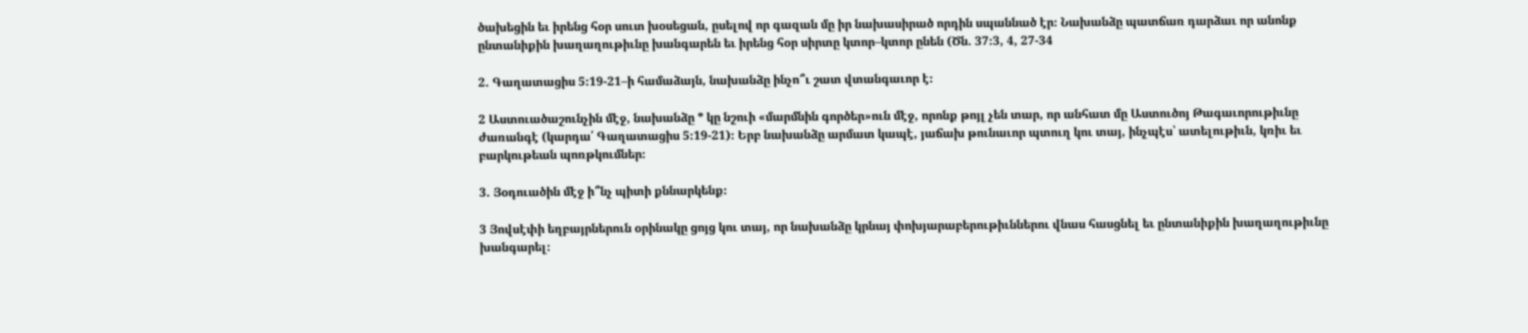ծախեցին եւ իրենց հօր սուտ խօսեցան, ըսելով որ գազան մը իր նախասիրած որդին սպաննած էր։ Նախանձը պատճառ դարձաւ որ անոնք ընտանիքին խաղաղութիւնը խանգարեն եւ իրենց հօր սիրտը կտոր–կտոր ընեն (Ծն. 37։3, 4, 27-34

2. Գաղատացիս 5։19-21–ի համաձայն, նախանձը ինչո՞ւ շատ վտանգաւոր է։

2 Աստուածաշունչին մէջ, նախանձը * կը նշուի «մարմնին գործեր»ուն մէջ, որոնք թոյլ չեն տար, որ անհատ մը Աստուծոյ Թագաւորութիւնը ժառանգէ (կարդա՛ Գաղատացիս 5։19-21)։ Երբ նախանձը արմատ կապէ, յաճախ թունաւոր պտուղ կու տայ, ինչպէս՝ ատելութիւն, կռիւ եւ բարկութեան պոռթկումներ։

3. Յօդուածին մէջ ի՞նչ պիտի քննարկենք։

3 Յովսէփի եղբայրներուն օրինակը ցոյց կու տայ, որ նախանձը կրնայ փոխյարաբերութիւններու վնաս հասցնել եւ ընտանիքին խաղաղութիւնը խանգարել։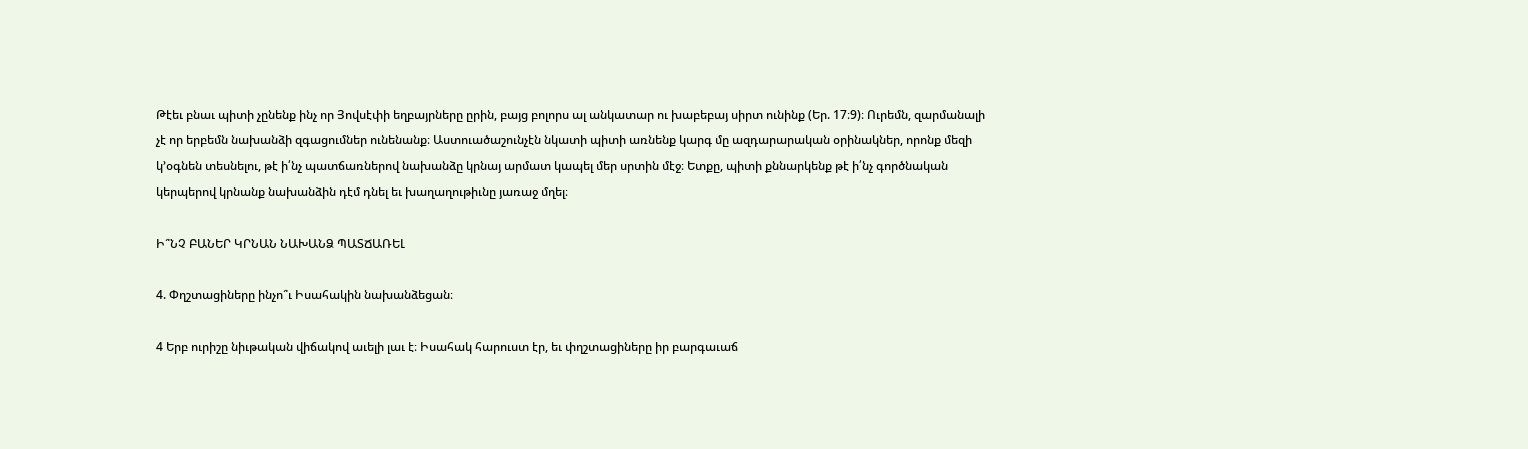Թէեւ բնաւ պիտի չընենք ինչ որ Յովսէփի եղբայրները ըրին, բայց բոլորս ալ անկատար ու խաբեբայ սիրտ ունինք (Եր. 17։9)։ Ուրեմն, զարմանալի չէ որ երբեմն նախանձի զգացումներ ունենանք։ Աստուածաշունչէն նկատի պիտի առնենք կարգ մը ազդարարական օրինակներ, որոնք մեզի կ’օգնեն տեսնելու, թէ ի՛նչ պատճառներով նախանձը կրնայ արմատ կապել մեր սրտին մէջ։ Ետքը, պիտի քննարկենք թէ ի՛նչ գործնական կերպերով կրնանք նախանձին դէմ դնել եւ խաղաղութիւնը յառաջ մղել։

Ի՞ՆՉ ԲԱՆԵՐ ԿՐՆԱՆ ՆԱԽԱՆՁ ՊԱՏՃԱՌԵԼ

4. Փղշտացիները ինչո՞ւ Իսահակին նախանձեցան։

4 Երբ ուրիշը նիւթական վիճակով աւելի լաւ է։ Իսահակ հարուստ էր, եւ փղշտացիները իր բարգաւաճ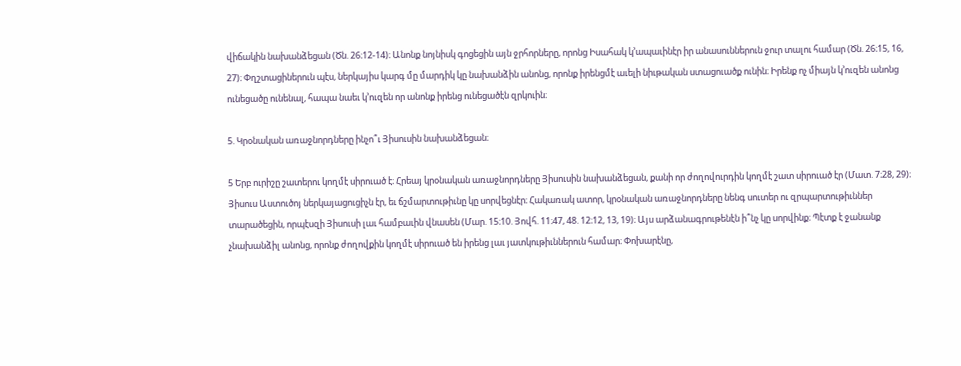վիճակին նախանձեցան (Ծն. 26։12-14)։ Անոնք նոյնիսկ գոցեցին այն ջրհորները, որոնց Իսահակ կ’ապաւինէր իր անասուններուն ջուր տալու համար (Ծն. 26։15, 16, 27)։ Փղշտացիներուն պէս, ներկայիս կարգ մը մարդիկ կը նախանձին անոնց, որոնք իրենցմէ աւելի նիւթական ստացուածք ունին։ Իրենք ոչ միայն կ’ուզեն անոնց ունեցածը ունենալ, հապա նաեւ կ’ուզեն որ անոնք իրենց ունեցածէն զրկուին։

5. Կրօնական առաջնորդները ինչո՞ւ Յիսուսին նախանձեցան։

5 Երբ ուրիշը շատերու կողմէ սիրուած է։ Հրեայ կրօնական առաջնորդները Յիսուսին նախանձեցան, քանի որ ժողովուրդին կողմէ շատ սիրուած էր (Մատ. 7։28, 29)։ Յիսուս Աստուծոյ ներկայացուցիչն էր, եւ ճշմարտութիւնը կը սորվեցնէր։ Հակառակ ատոր, կրօնական առաջնորդները նենգ սուտեր ու զրպարտութիւններ տարածեցին, որպէսզի Յիսուսի լաւ համբաւին վնասեն (Մար. 15։10. Յովհ. 11։47, 48. 12։12, 13, 19)։ Այս արձանագրութենէն ի՞նչ կը սորվինք։ Պէտք է ջանանք չնախանձիլ անոնց, որոնք ժողովքին կողմէ սիրուած են իրենց լաւ յատկութիւններուն համար։ Փոխարէնը,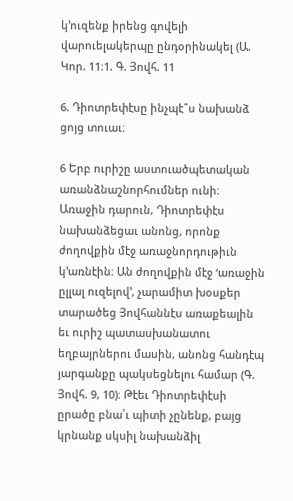կ’ուզենք իրենց գովելի վարուելակերպը ընդօրինակել (Ա. Կոր. 11։1. Գ. Յովհ. 11

6. Դիոտրեփէսը ինչպէ՞ս նախանձ ցոյց տուաւ։

6 Երբ ուրիշը աստուածպետական առանձնաշնորհումներ ունի։ Առաջին դարուն, Դիոտրեփէս նախանձեցաւ անոնց, որոնք ժողովքին մէջ առաջնորդութիւն կ’առնէին։ Ան ժողովքին մէջ ‘առաջին ըլլալ ուզելով’, չարամիտ խօսքեր տարածեց Յովհաննէս առաքեալին եւ ուրիշ պատասխանատու եղբայրներու մասին, անոնց հանդէպ յարգանքը պակսեցնելու համար (Գ. Յովհ. 9, 10)։ Թէեւ Դիոտրեփէսի ըրածը բնա՛ւ պիտի չընենք, բայց կրնանք սկսիլ նախանձիլ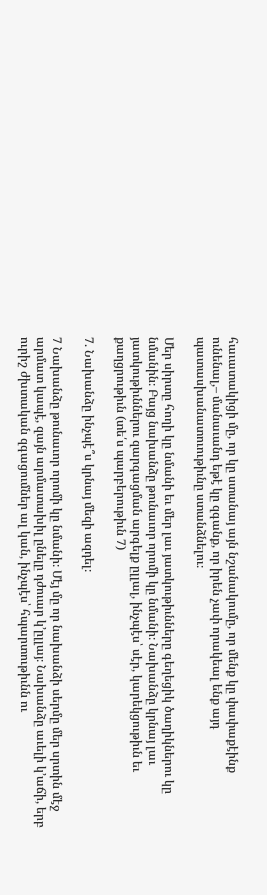հաւատակիցի մը, որ կը ստանայ այն նշանակումը, որ մենք կը փափաքէինք ունենալ,– մանաւանդ եթէ կը զգանք, որ իրեն չափ որակեալ ենք այդ պատասխանատուութիւնը ստանձնելու։

Մեր սիրտը հողի կը նմանի եւ մեր լաւ յատկութիւնները գեղեցիկ ծաղիկներու կը նմանին։ Բայց նախանձը թունաւոր որոմի կը նմանի։ Նախանձը կրնայ լաւ յատկութիւններու զարգացման արգելք ըլլալ, ինչպէս՝ սէր, կարեկցութիւն եւ քաղցրութիւն (տե՛ս պարբերութիւն 7)

7. Նախանձը ինչպէ՞ս կրնայ մեզի ազդել։

7 Նախանձը թունաւոր որոմի կը նմանի։ Մէյ մը որ նախանձի սերմը մեր սրտին մէջ արմատ կապէ, զայն արմատախիլ ընելը դժուար կ’ըլլայ։ Նախանձը աւելի կ’աճի, երբ ուրիշ ժխտական զգացումներ ալ կան, ինչպէս՝ հպարտութիւնն ու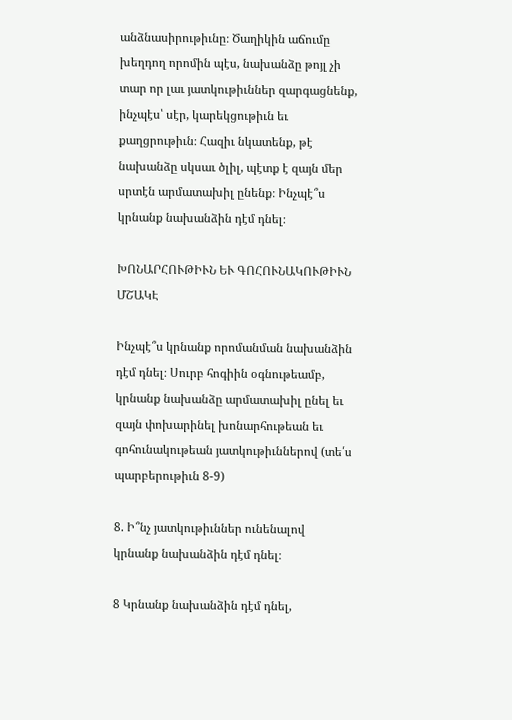անձնասիրութիւնը։ Ծաղիկին աճումը խեղդող որոմին պէս, նախանձը թոյլ չի տար որ լաւ յատկութիւններ զարգացնենք, ինչպէս՝ սէր, կարեկցութիւն եւ քաղցրութիւն։ Հազիւ նկատենք, թէ նախանձը սկսաւ ծլիլ, պէտք է զայն մեր սրտէն արմատախիլ ընենք։ Ինչպէ՞ս կրնանք նախանձին դէմ դնել։

ԽՈՆԱՐՀՈՒԹԻՒՆ ԵՒ ԳՈՀՈՒՆԱԿՈՒԹԻՒՆ ՄՇԱԿԷ

Ինչպէ՞ս կրնանք որոմանման նախանձին դէմ դնել։ Սուրբ հոգիին օգնութեամբ, կրնանք նախանձը արմատախիլ ընել եւ զայն փոխարինել խոնարհութեան եւ գոհունակութեան յատկութիւններով (տե՛ս պարբերութիւն 8-9)

8. Ի՞նչ յատկութիւններ ունենալով կրնանք նախանձին դէմ դնել։

8 Կրնանք նախանձին դէմ դնել,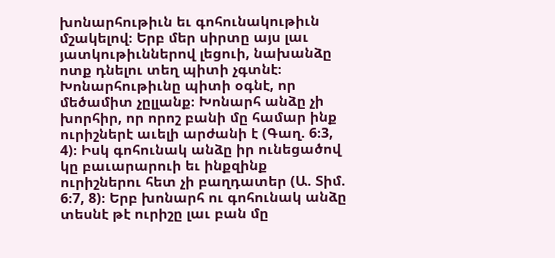խոնարհութիւն եւ գոհունակութիւն մշակելով։ Երբ մեր սիրտը այս լաւ յատկութիւններով լեցուի, նախանձը ոտք դնելու տեղ պիտի չգտնէ։ Խոնարհութիւնը պիտի օգնէ, որ մեծամիտ չըլլանք։ Խոնարհ անձը չի խորհիր, որ որոշ բանի մը համար ինք ուրիշներէ աւելի արժանի է (Գաղ. 6։3, 4)։ Իսկ գոհունակ անձը իր ունեցածով կը բաւարարուի եւ ինքզինք ուրիշներու հետ չի բաղդատեր (Ա. Տիմ. 6։7, 8)։ Երբ խոնարհ ու գոհունակ անձը տեսնէ թէ ուրիշը լաւ բան մը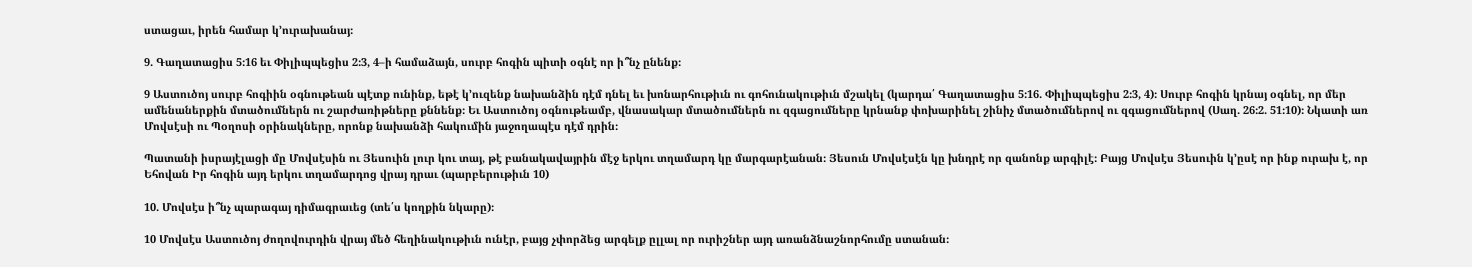ստացաւ, իրեն համար կ’ուրախանայ։

9. Գաղատացիս 5։16 եւ Փիլիպպեցիս 2։3, 4–ի համաձայն, սուրբ հոգին պիտի օգնէ որ ի՞նչ ընենք։

9 Աստուծոյ սուրբ հոգիին օգնութեան պէտք ունինք, եթէ կ’ուզենք նախանձին դէմ դնել եւ խոնարհութիւն ու գոհունակութիւն մշակել (կարդա՛ Գաղատացիս 5։16. Փիլիպպեցիս 2։3, 4)։ Սուրբ հոգին կրնայ օգնել, որ մեր ամենաներքին մտածումներն ու շարժառիթները քննենք։ Եւ Աստուծոյ օգնութեամբ, վնասակար մտածումներն ու զգացումները կրնանք փոխարինել շինիչ մտածումներով ու զգացումներով (Սաղ. 26։2. 51։10)։ Նկատի առ Մովսէսի ու Պօղոսի օրինակները, որոնք նախանձի հակումին յաջողապէս դէմ դրին։

Պատանի իսրայէլացի մը Մովսէսին ու Յեսուին լուր կու տայ, թէ բանակավայրին մէջ երկու տղամարդ կը մարգարէանան։ Յեսուն Մովսէսէն կը խնդրէ որ զանոնք արգիլէ։ Բայց Մովսէս Յեսուին կ’ըսէ որ ինք ուրախ է, որ Եհովան Իր հոգին այդ երկու տղամարդոց վրայ դրաւ (պարբերութիւն 10)

10. Մովսէս ի՞նչ պարագայ դիմագրաւեց (տե՛ս կողքին նկարը)։

10 Մովսէս Աստուծոյ ժողովուրդին վրայ մեծ հեղինակութիւն ունէր, բայց չփորձեց արգելք ըլլալ որ ուրիշներ այդ առանձնաշնորհումը ստանան։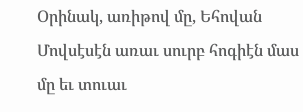Օրինակ, առիթով մը, Եհովան Մովսէսէն առաւ սուրբ հոգիէն մաս մը եւ տուաւ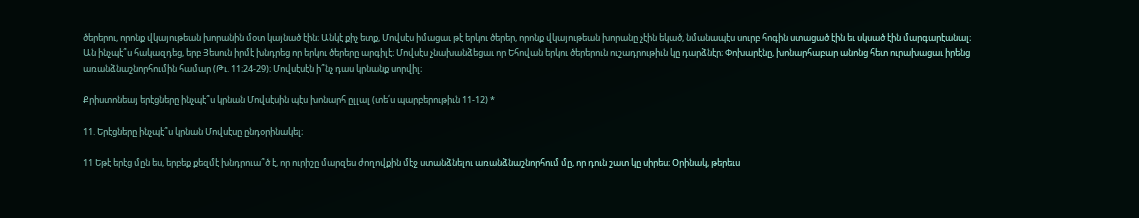ծերերու, որոնք վկայութեան խորանին մօտ կայնած էին։ Անկէ քիչ ետք, Մովսէս իմացաւ թէ երկու ծերեր, որոնք վկայութեան խորանը չէին եկած, նմանապէս սուրբ հոգին ստացած էին եւ սկսած էին մարգարէանալ։ Ան ինչպէ՞ս հակազդեց, երբ Յեսուն իրմէ խնդրեց որ երկու ծերերը արգիլէ։ Մովսէս չնախանձեցաւ որ Եհովան երկու ծերերուն ուշադրութիւն կը դարձնէր։ Փոխարէնը, խոնարհաբար անոնց հետ ուրախացաւ իրենց առանձնաշնորհումին համար (Թւ. 11։24-29)։ Մովսէսէն ի՞նչ դաս կրնանք սորվիլ։

Քրիստոնեայ երէցները ինչպէ՞ս կրնան Մովսէսին պէս խոնարհ ըլլալ (տե՛ս պարբերութիւն 11-12) *

11. Երէցները ինչպէ՞ս կրնան Մովսէսը ընդօրինակել։

11 Եթէ երէց մըն ես, երբեք քեզմէ խնդրուա՞ծ է, որ ուրիշը մարզես ժողովքին մէջ ստանձնելու առանձնաշնորհում մը, որ դուն շատ կը սիրես։ Օրինակ, թերեւս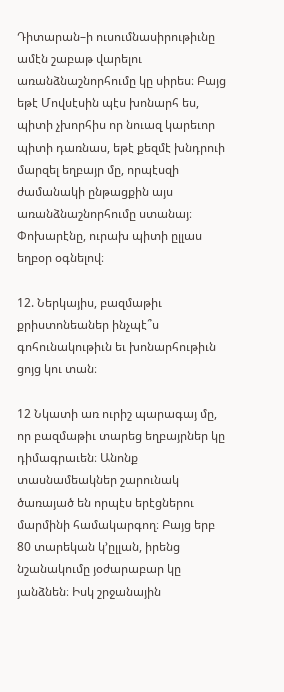Դիտարան–ի ուսումնասիրութիւնը ամէն շաբաթ վարելու առանձնաշնորհումը կը սիրես։ Բայց եթէ Մովսէսին պէս խոնարհ ես, պիտի չխորհիս որ նուազ կարեւոր պիտի դառնաս, եթէ քեզմէ խնդրուի մարզել եղբայր մը, որպէսզի ժամանակի ընթացքին այս առանձնաշնորհումը ստանայ։ Փոխարէնը, ուրախ պիտի ըլլաս եղբօր օգնելով։

12. Ներկայիս, բազմաթիւ քրիստոնեաներ ինչպէ՞ս գոհունակութիւն եւ խոնարհութիւն ցոյց կու տան։

12 Նկատի առ ուրիշ պարագայ մը, որ բազմաթիւ տարեց եղբայրներ կը դիմագրաւեն։ Անոնք տասնամեակներ շարունակ ծառայած են որպէս երէցներու մարմինի համակարգող։ Բայց երբ 80 տարեկան կ’ըլլան, իրենց նշանակումը յօժարաբար կը յանձնեն։ Իսկ շրջանային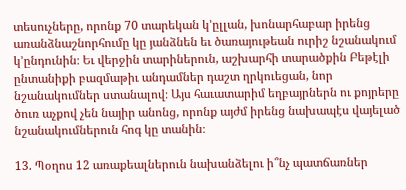տեսուչները, որոնք 70 տարեկան կ’ըլլան, խոնարհաբար իրենց առանձնաշնորհումը կը յանձնեն եւ ծառայութեան ուրիշ նշանակում կ’ընդունին։ Եւ վերջին տարիներուն, աշխարհի տարածքին Բեթէլի ընտանիքի բազմաթիւ անդամներ դաշտ ղրկուեցան, նոր նշանակումներ ստանալով։ Այս հաւատարիմ եղբայրներն ու քոյրերը ծուռ աչքով չեն նայիր անոնց, որոնք այժմ իրենց նախապէս վայելած նշանակումներուն հոգ կը տանին։

13. Պօղոս 12 առաքեալներուն նախանձելու ի՞նչ պատճառներ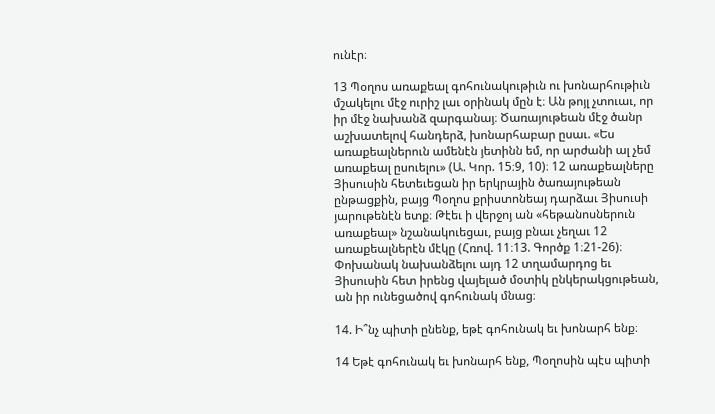ունէր։

13 Պօղոս առաքեալ գոհունակութիւն ու խոնարհութիւն մշակելու մէջ ուրիշ լաւ օրինակ մըն է։ Ան թոյլ չտուաւ, որ իր մէջ նախանձ զարգանայ։ Ծառայութեան մէջ ծանր աշխատելով հանդերձ, խոնարհաբար ըսաւ. «Ես առաքեալներուն ամենէն յետինն եմ, որ արժանի ալ չեմ առաքեալ ըսուելու» (Ա. Կոր. 15։9, 10)։ 12 առաքեալները Յիսուսին հետեւեցան իր երկրային ծառայութեան ընթացքին, բայց Պօղոս քրիստոնեայ դարձաւ Յիսուսի յարութենէն ետք։ Թէեւ ի վերջոյ ան «հեթանոսներուն առաքեալ» նշանակուեցաւ, բայց բնաւ չեղաւ 12 առաքեալներէն մէկը (Հռով. 11։13. Գործք 1։21-26)։ Փոխանակ նախանձելու այդ 12 տղամարդոց եւ Յիսուսին հետ իրենց վայելած մօտիկ ընկերակցութեան, ան իր ունեցածով գոհունակ մնաց։

14. Ի՞նչ պիտի ընենք, եթէ գոհունակ եւ խոնարհ ենք։

14 Եթէ գոհունակ եւ խոնարհ ենք, Պօղոսին պէս պիտի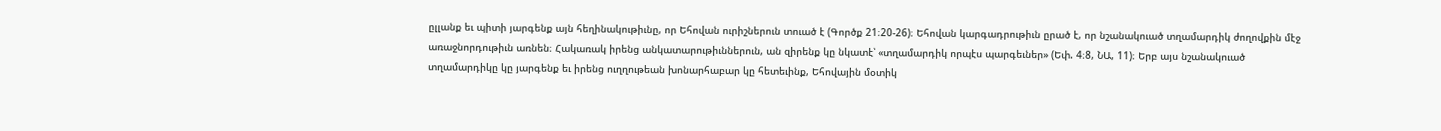ըլլանք եւ պիտի յարգենք այն հեղինակութիւնը, որ Եհովան ուրիշներուն տուած է (Գործք 21։20-26)։ Եհովան կարգադրութիւն ըրած է, որ նշանակուած տղամարդիկ ժողովքին մէջ առաջնորդութիւն առնեն։ Հակառակ իրենց անկատարութիւններուն, ան զիրենք կը նկատէ՝ «տղամարդիկ որպէս պարգեւներ» (Եփ. 4։8, ՆԱ, 11)։ Երբ այս նշանակուած տղամարդիկը կը յարգենք եւ իրենց ուղղութեան խոնարհաբար կը հետեւինք, Եհովային մօտիկ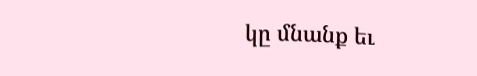կը մնանք եւ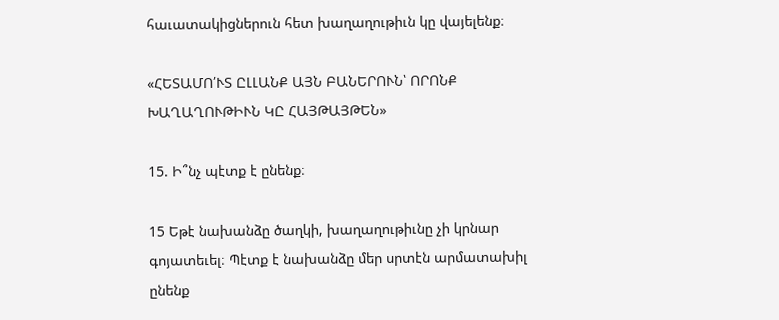հաւատակիցներուն հետ խաղաղութիւն կը վայելենք։

«ՀԵՏԱՄՈ՛ՒՏ ԸԼԼԱՆՔ ԱՅՆ ԲԱՆԵՐՈՒՆ՝ ՈՐՈՆՔ ԽԱՂԱՂՈՒԹԻՒՆ ԿԸ ՀԱՅԹԱՅԹԵՆ»

15. Ի՞նչ պէտք է ընենք։

15 Եթէ նախանձը ծաղկի, խաղաղութիւնը չի կրնար գոյատեւել։ Պէտք է նախանձը մեր սրտէն արմատախիլ ընենք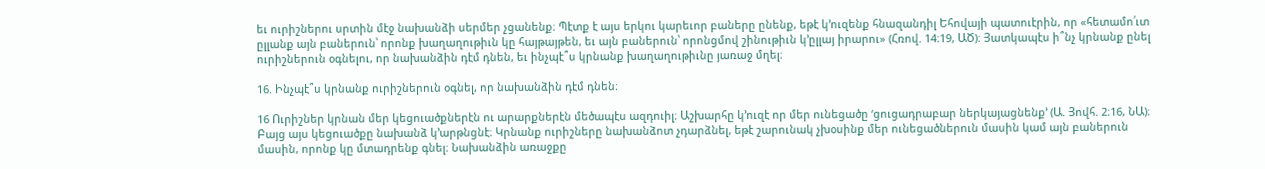եւ ուրիշներու սրտին մէջ նախանձի սերմեր չցանենք։ Պէտք է այս երկու կարեւոր բաները ընենք, եթէ կ’ուզենք հնազանդիլ Եհովայի պատուէրին, որ «հետամո՛ւտ ըլլանք այն բաներուն՝ որոնք խաղաղութիւն կը հայթայթեն, եւ այն բաներուն՝ որոնցմով շինութիւն կ’ըլլայ իրարու» (Հռով. 14։19, ԱԾ)։ Յատկապէս ի՞նչ կրնանք ընել ուրիշներուն օգնելու, որ նախանձին դէմ դնեն, եւ ինչպէ՞ս կրնանք խաղաղութիւնը յառաջ մղել։

16. Ինչպէ՞ս կրնանք ուրիշներուն օգնել, որ նախանձին դէմ դնեն։

16 Ուրիշներ կրնան մեր կեցուածքներէն ու արարքներէն մեծապէս ազդուիլ։ Աշխարհը կ’ուզէ որ մեր ունեցածը ‘ցուցադրաբար ներկայացնենք’ (Ա. Յովհ. 2։16, ՆԱ)։ Բայց այս կեցուածքը նախանձ կ’արթնցնէ։ Կրնանք ուրիշները նախանձոտ չդարձնել, եթէ շարունակ չխօսինք մեր ունեցածներուն մասին կամ այն բաներուն մասին, որոնք կը մտադրենք գնել։ Նախանձին առաջքը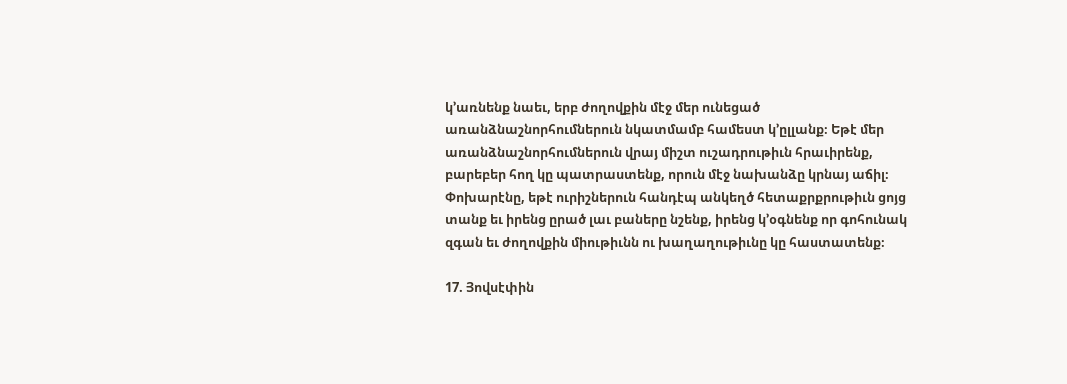կ’առնենք նաեւ, երբ ժողովքին մէջ մեր ունեցած առանձնաշնորհումներուն նկատմամբ համեստ կ’ըլլանք։ Եթէ մեր առանձնաշնորհումներուն վրայ միշտ ուշադրութիւն հրաւիրենք, բարեբեր հող կը պատրաստենք, որուն մէջ նախանձը կրնայ աճիլ։ Փոխարէնը, եթէ ուրիշներուն հանդէպ անկեղծ հետաքրքրութիւն ցոյց տանք եւ իրենց ըրած լաւ բաները նշենք, իրենց կ’օգնենք որ գոհունակ զգան եւ ժողովքին միութիւնն ու խաղաղութիւնը կը հաստատենք։

17. Յովսէփին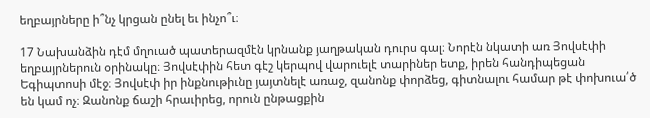եղբայրները ի՞նչ կրցան ընել եւ ինչո՞ւ։

17 Նախանձին դէմ մղուած պատերազմէն կրնանք յաղթական դուրս գալ։ Նորէն նկատի առ Յովսէփի եղբայրներուն օրինակը։ Յովսէփին հետ գէշ կերպով վարուելէ տարիներ ետք, իրեն հանդիպեցան Եգիպտոսի մէջ։ Յովսէփ իր ինքնութիւնը յայտնելէ առաջ, զանոնք փորձեց, գիտնալու համար թէ փոխուա՛ծ են կամ ոչ։ Զանոնք ճաշի հրաւիրեց, որուն ընթացքին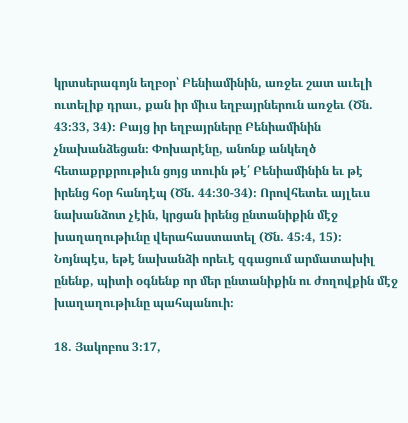կրտսերագոյն եղբօր՝ Բենիամինին, առջեւ շատ աւելի ուտելիք դրաւ, քան իր միւս եղբայրներուն առջեւ (Ծն. 43։33, 34)։ Բայց իր եղբայրները Բենիամինին չնախանձեցան։ Փոխարէնը, անոնք անկեղծ հետաքրքրութիւն ցոյց տուին թէ՛ Բենիամինին եւ թէ իրենց հօր հանդէպ (Ծն. 44։30-34)։ Որովհետեւ այլեւս նախանձոտ չէին, կրցան իրենց ընտանիքին մէջ խաղաղութիւնը վերահաստատել (Ծն. 45։4, 15)։ Նոյնպէս, եթէ նախանձի որեւէ զգացում արմատախիլ ընենք, պիտի օգնենք որ մեր ընտանիքին ու ժողովքին մէջ խաղաղութիւնը պահպանուի։

18. Յակոբոս 3։17,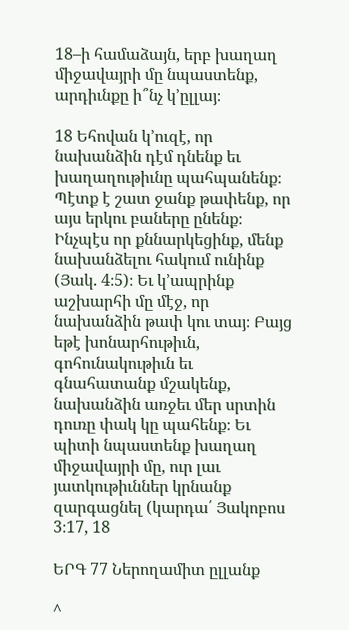18–ի համաձայն, երբ խաղաղ միջավայրի մը նպաստենք, արդիւնքը ի՞նչ կ’ըլլայ։

18 Եհովան կ’ուզէ, որ նախանձին դէմ դնենք եւ խաղաղութիւնը պահպանենք։ Պէտք է շատ ջանք թափենք, որ այս երկու բաները ընենք։ Ինչպէս որ քննարկեցինք, մենք նախանձելու հակում ունինք (Յակ. 4։5)։ Եւ կ’ապրինք աշխարհի մը մէջ, որ նախանձին թափ կու տայ։ Բայց եթէ խոնարհութիւն, գոհունակութիւն եւ գնահատանք մշակենք, նախանձին առջեւ մեր սրտին դուռը փակ կը պահենք։ Եւ պիտի նպաստենք խաղաղ միջավայրի մը, ուր լաւ յատկութիւններ կրնանք զարգացնել (կարդա՛ Յակոբոս 3։17, 18

ԵՐԳ 77 Ներողամիտ ըլլանք

^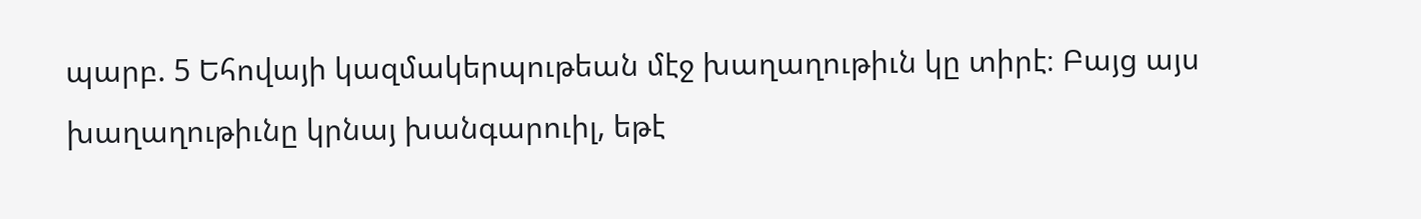պարբ. 5 Եհովայի կազմակերպութեան մէջ խաղաղութիւն կը տիրէ։ Բայց այս խաղաղութիւնը կրնայ խանգարուիլ, եթէ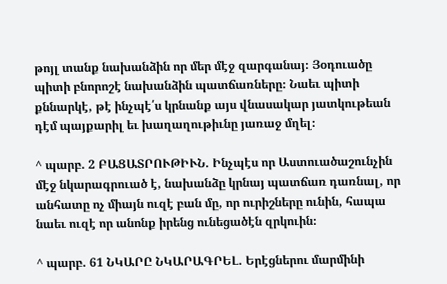թոյլ տանք նախանձին որ մեր մէջ զարգանայ։ Յօդուածը պիտի բնորոշէ նախանձին պատճառները։ Նաեւ պիտի քննարկէ, թէ ինչպէ՛ս կրնանք այս վնասակար յատկութեան դէմ պայքարիլ եւ խաղաղութիւնը յառաջ մղել։

^ պարբ. 2 ԲԱՑԱՏՐՈՒԹԻՒՆ. Ինչպէս որ Աստուածաշունչին մէջ նկարագրուած է, նախանձը կրնայ պատճառ դառնալ, որ անհատը ոչ միայն ուզէ բան մը, որ ուրիշները ունին, հապա նաեւ ուզէ որ անոնք իրենց ունեցածէն զրկուին։

^ պարբ. 61 ՆԿԱՐԸ ՆԿԱՐԱԳՐԵԼ. Երէցներու մարմինի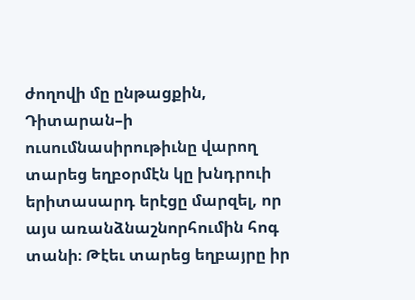ժողովի մը ընթացքին, Դիտարան–ի ուսումնասիրութիւնը վարող տարեց եղբօրմէն կը խնդրուի երիտասարդ երէցը մարզել, որ այս առանձնաշնորհումին հոգ տանի։ Թէեւ տարեց եղբայրը իր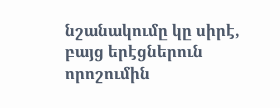նշանակումը կը սիրէ, բայց երէցներուն որոշումին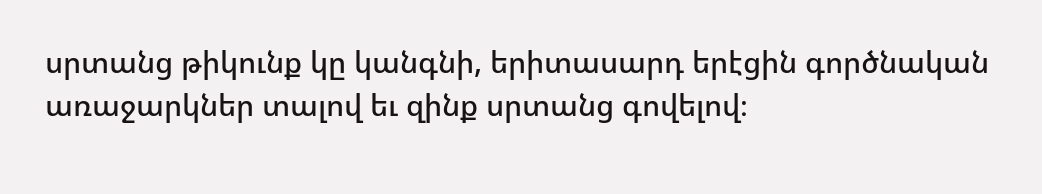սրտանց թիկունք կը կանգնի, երիտասարդ երէցին գործնական առաջարկներ տալով եւ զինք սրտանց գովելով։